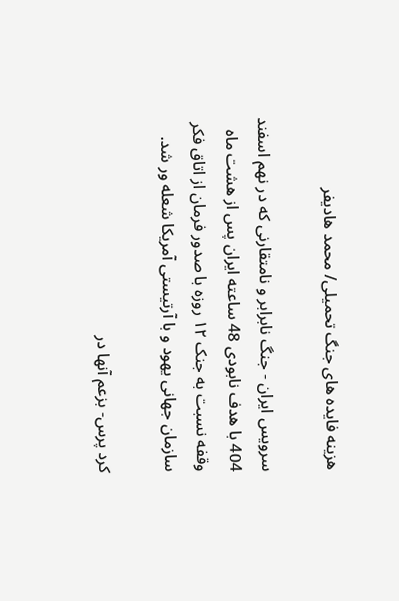هزینه فایده های جنگ تحمیلی/ محمد هادیفر

سرویس ایران - جنگ نابرابر و نامتقارنی که در نهم اسفند 404 با هدف نابودی 48 ساعته ایران پس از هشت ماه وقفه نسبت به جنک ۱۲ روزه با صدور فرمان از اتاق فکر سازمان جهانی یهود و با آرتیستی آمریکا شعله ور شد.

کرد پرس- بزعم آنها در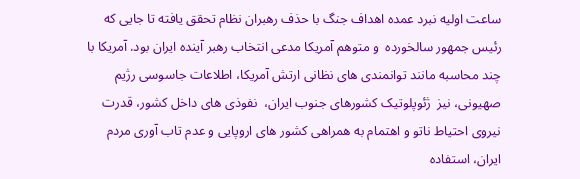ساعت اولیه نبرد عمده اهداف جنگ با حذف رهبران نظام تحقق یافته تا جایی که  رئیس جمهور سالخورده  و متوهم آمریکا مدعی انتخاب رهبر آینده ایران بود. آمریکا با چند محاسبه مانند توانمندی های نظانی ارتش آمریکا، اطلاعات جاسوسی رژیم صهیونی، نیز  ژئوپلوتیک کشورهای جنوب ایران،  نفوذی های داخل کشور، قدرت نیروی احتیاط ناتو و اهتمام به همراهی کشور های اروپایی و عدم تاب آوری مردم ایران، استفاده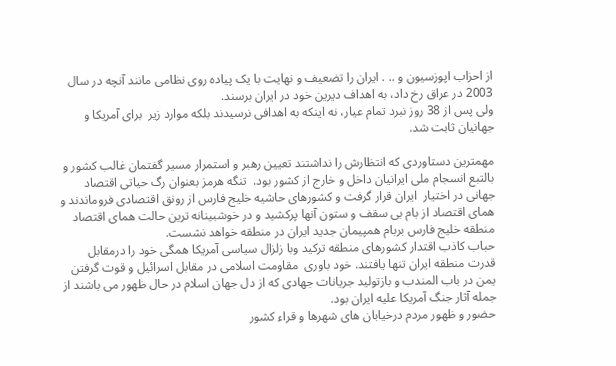از احزاب اپوزسیون و .. . ایران را تضعیف و نهایت با یک پیاده روی نظامی مانند آنچه در سال 2003 در عراق رخ داد، به اهداف دیرین خود در ایران برسند.
ولی پس از 38 روز نبرد تمام عیار، نه اینکه به اهدافی نرسیدند بلکه موارد زیر  برای آمریکا و جهانیان ثابت شد.

مهمترین دستاوردی که انتظارش را نداشتند تعیین رهبر و استمرار مسیر گفتمان غالب کشور و بالتبع انسجام ملی ایرانیان داخل و خارج از کشور بود.  تنگه هرمز بعنوان رگ حیاتی اقتصاد جهانی در اختیار  ایران قرار گرفت و کشورهای حاشیه خلیج فارس از رونق اقتصادی فروماندند و همای اقتصاد از بام بی سقف و ستون آنها پرکشید و در خوشبینانه ترین حالت همای اقتصاد منطقه خلیج فارس بربام همپیمان جدید ایران در منطقه خواهد نشست.
حباب کاذب اقتدار کشورهای منطقه ترکید وبا زلزال سیاسی آمریکا همگی خود را درمقابل قدرت منطقه ایران تنها یافتند. خود باوری  مقاومت اسلامی در مقابل اسرائیل و قوت گرفتن یمن در باب المندب و بازتولید جریانات جهادی که از دل جهان اسلام در حال ظهور می باشند از جمله آثار جنگ آمریکا علیه ایران بود.
حضور و ظهور مردم درخیابان های شهرها و قراء کشور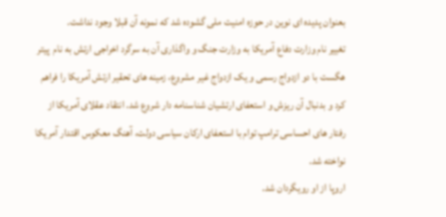بعنوان پدیده ای نوین در حوزه امنیت ملی گشوده شد که نمونه آن قبلا وجود نداشت.
تغییر نام وزارت دفاع آمریکا به وزارت جنگ و واگذاری آن به سرگرد اخراجی ارتش به نام  پیتر هگست با دو ازدواج رسمی و یک ازدواج غیر مشروع، زمینه های تحقیر ارتش آمریکا را فراهم کرد و بدنبال آن ریزش و استعفای ارتشیان شناسنامه دار شروع شد. انتقاد عقلای آمریکا از رفتار های احساسی ترامپ توام با استعفای ارکان سیاسی دولت، آهنگ معکوس اقتدار آمریکا نواخته شد.
اروپا از او رویگردان شد.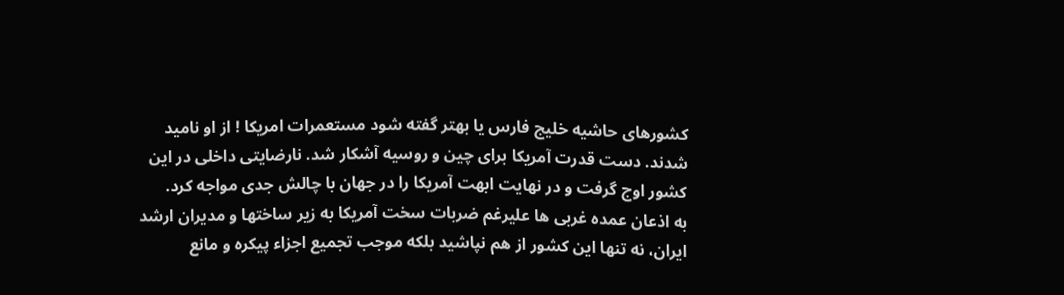کشورهای حاشیه خلیج فارس یا بهتر گفته شود مستعمرات امریکا ! از او نامید شدند. دست قدرت آمریکا برای چین و روسیه آشکار شد. نارضایتی داخلی در این کشور اوج گرفت و در نهایت ابهت آمریکا را در جهان با چالش جدی مواجه کرد.
به اذعان عمده غربی ها علیرغم ضربات سخت آمریکا به زیر ساختها و مدیران ارشد ایران، نه تنها این کشور از هم نپاشید بلکه موجب تجمیع اجزاء پیکره و مانع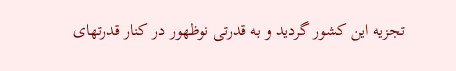تجزیه این کشور گردید و به قدرتی نوظهور در کنار قدرتهای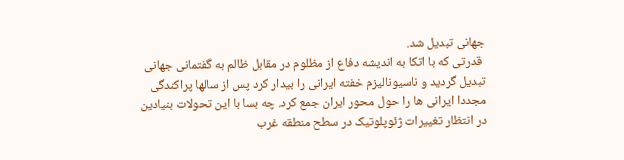جهانی تبدیل شد.
 قدرتی که با اتکا به اندیشه دفاع از مظلوم در مقابل ظالم به گفتمانی جهانی تبدیل گردید و ناسیونالیزم خفته ایرانی را بیدار کرد پس از سالها پراکندگی مجددا ایرانی ها را حول محور ایران جمع کرد. چه بسا با این تحولات بنیادین در انتظار تغییرات ژئوپلوتیک در سطح منطقه غرب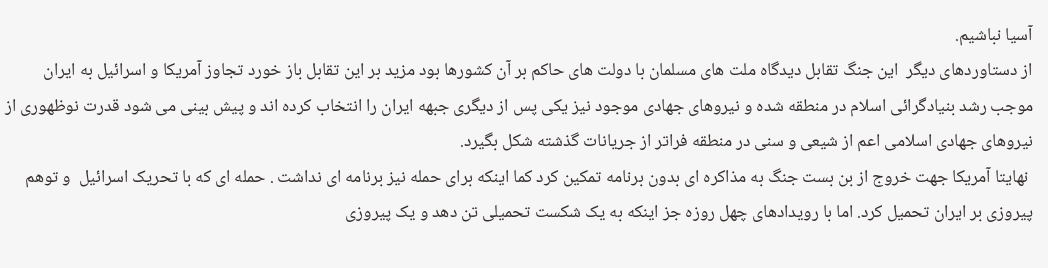آسیا نباشیم.
از دستاوردهای دیگر  این جنگ تقابل دیدگاه ملت های مسلمان با دولت های حاکم بر آن کشورها بود مزید بر این تقابل باز خورد تجاوز آمریکا و اسرائیل به ایران موجب رشد بنیادگرائی اسلام در منطقه شده و نیروهای جهادی موجود نیز یکی پس از دیگری جبهه ایران را انتخاب کرده اند و پیش بینی می شود قدرت نوظهوری از نیروهای جهادی اسلامی اعم از شیعی و سنی در منطقه فراتر از جریانات گذشته شکل بگیرد.
 نهایتا آمریکا جهت خروج از بن بست جنگ به مذاکره ای بدون برنامه تمکین کرد کما اینکه برای حمله نیز برنامه ای نداشت . حمله ای که با تحریک اسرائیل  و توهم پیروزی بر ایران تحمیل کرد. اما با رویدادهای چهل روزه جز اینکه به یک شکست تحمیلی تن دهد و یک پیروزی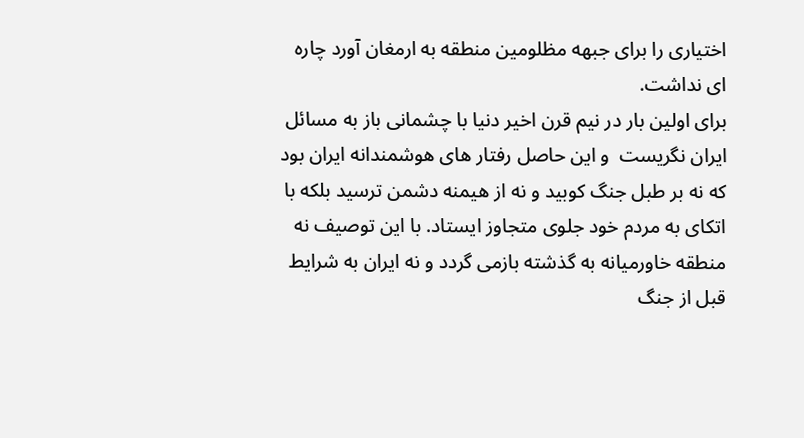اختیاری را برای جبهه مظلومین منطقه به ارمغان آورد چاره ای نداشت.
برای اولین بار در نیم قرن اخیر دنیا با چشمانی باز به مسائل ایران نگریست  و این حاصل رفتار های هوشمندانه ایران بود که نه بر طبل جنگ کوبید و نه از هیمنه دشمن ترسید بلکه با اتکای به مردم خود جلوی متجاوز ایستاد. با این توصیف نه منطقه خاورمیانه به گذشته بازمی گردد و نه ایران به شرایط قبل از جنگ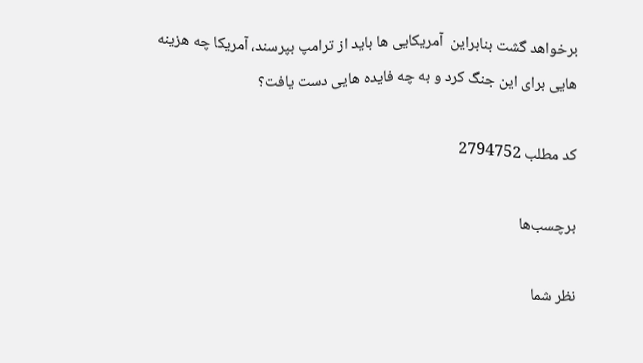برخواهد گشت بنابراین  آمریکایی ها باید از ترامپ بپرسند، آمریکا چه هزینه هایی برای این جنگ کرد و به چه فایده هایی دست یافت؟

کد مطلب 2794752

برچسب‌ها

نظر شما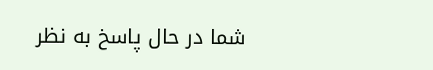شما در حال پاسخ به نظر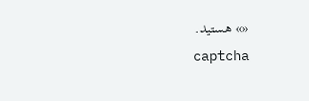«» هستید.
captcha